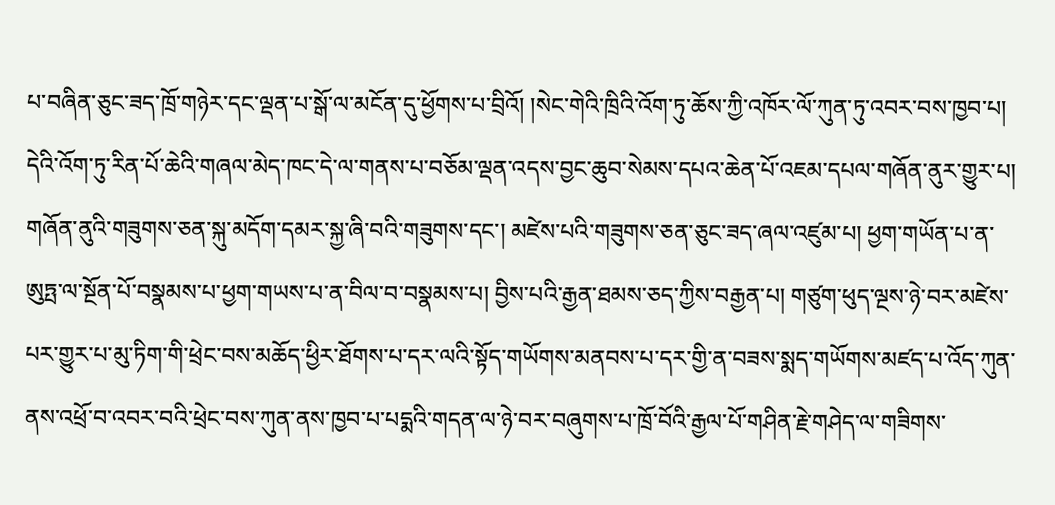པ་བཞིན་ཅུང་ཟད་ཁྲོ་གཉེར་དང་ལྡན་པ་སྒོ་ལ་མངོན་དུ་ཕྱོགས་པ་བྲིའོ། །སེང་གེའི་ཁྲིའི་འོག་ཏུ་ཆོས་ཀྱི་འཁོར་ལོ་ཀུན་ཏུ་འབར་བས་ཁྱབ་པ། དེའི་འོག་ཏུ་རིན་པོ་ཆེའི་གཞལ་མེད་ཁང་དེ་ལ་གནས་པ་བཅོམ་ལྡན་འདས་བྱང་ཆུབ་སེམས་དཔའ་ཆེན་པོ་འཇམ་དཔལ་གཞོན་ནུར་གྱུར་པ། གཞོན་ནུའི་གཟུགས་ཅན་སྐུ་མདོག་དམར་སྐྱ་ཞི་བའི་གཟུགས་དང་། མཛེས་པའི་གཟུགས་ཅན་ཅུང་ཟད་ཞལ་འཛུམ་པ། ཕྱག་གཡོན་པ་ན་ཨུཏྤ་ལ་སྔོན་པོ་བསྣམས་པ་ཕྱག་གཡས་པ་ན་བིལ་བ་བསྣམས་པ། བྱིས་པའི་རྒྱན་ཐམས་ཅད་ཀྱིས་བརྒྱན་པ། གཙུག་ཕུད་ལྔས་ཉེ་བར་མཛེས་པར་གྱུར་པ་མུ་ཏིག་གི་ཕྲེང་བས་མཆོད་ཕྱིར་ཐོགས་པ་དར་ལའི་སྟོད་གཡོགས་མནབས་པ་དར་གྱི་ན་བཟས་སྨད་གཡོགས་མཛད་པ་འོད་ཀུན་ནས་འཕྲོ་བ་འབར་བའི་ཕྲེང་བས་ཀུན་ནས་ཁྱབ་པ་པདྨའི་གདན་ལ་ཉེ་བར་བཞུགས་པ་ཁྲོ་བོའི་རྒྱལ་པོ་གཤིན་རྗེ་གཤེད་ལ་གཟིགས་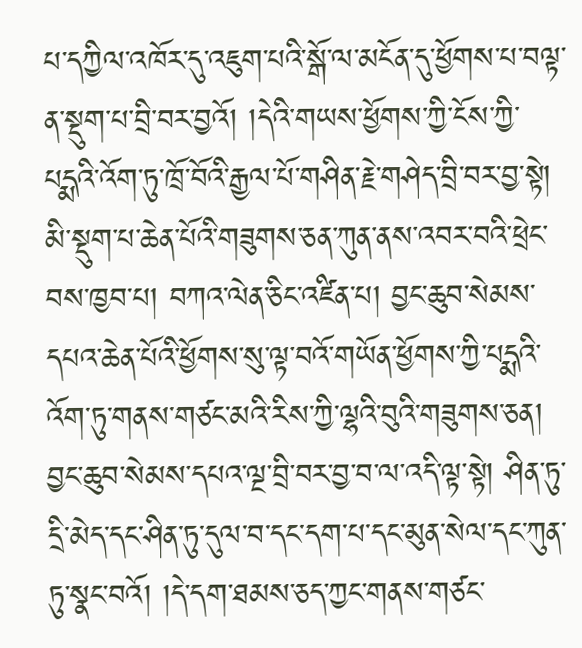པ་དཀྱིལ་འཁོར་དུ་འཇུག་པའི་སྒོ་ལ་མངོན་དུ་ཕྱོགས་པ་བལྟ་ན་སྡུག་པ་བྲི་བར་བྱའོ། །དེའི་གཡས་ཕྱོགས་ཀྱི་ངོས་ཀྱི་པདྨའི་འོག་ཏུ་ཁྲོ་བོའི་རྒྱལ་པོ་གཤིན་རྗེ་གཤེད་བྲི་བར་བྱ་སྟེ། མི་སྡུག་པ་ཆེན་པོའི་གཟུགས་ཅན་ཀུན་ནས་འབར་བའི་ཕྲེང་བས་ཁྱབ་པ། བཀའ་ལེན་ཅིང་འཛིན་པ། བྱང་ཆུབ་སེམས་དཔའ་ཆེན་པོའི་ཕྱོགས་སུ་ལྟ་བའོ་གཡོན་ཕྱོགས་ཀྱི་པདྨའི་འོག་ཏུ་གནས་གཙང་མའི་རིས་ཀྱི་ལྷའི་བུའི་གཟུགས་ཅན། བྱང་ཆུབ་སེམས་དཔའ་ལྔ་བྲི་བར་བྱ་བ་ལ་འདི་ལྟ་སྟེ། ཤིན་ཏུ་དྲི་མེད་དང་ཤིན་ཏུ་དུལ་བ་དང་དག་པ་དང་མུན་སེལ་དང་ཀུན་ཏུ་སྣང་བའོ། །དེ་དག་ཐམས་ཅད་ཀྱང་གནས་གཙང་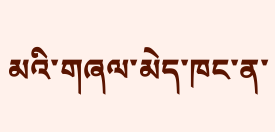མའི་གཞལ་མེད་ཁང་ན་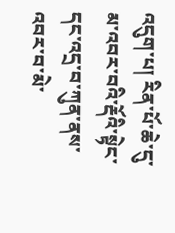འདུག་པ། རིན་པོ་ཆེ་དུ་མ་འབར་བའི་རྡོའི་སྟེང་དང་འདྲ་བ་ཀུན་ནས་འབར་བ་མེ་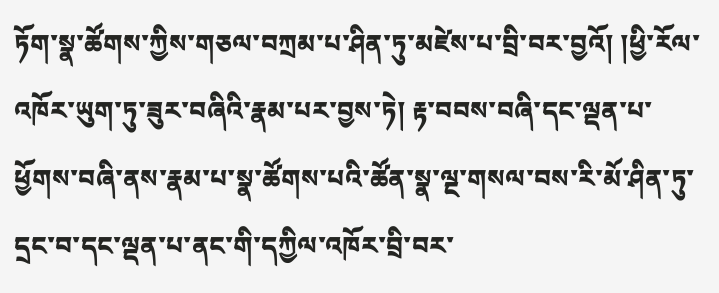ཏོག་སྣ་ཚོགས་ཀྱིས་གཅལ་བཀྲམ་པ་ཤིན་ཏུ་མཛེས་པ་བྲི་བར་བྱའོ། །ཕྱི་རོལ་འཁོར་ཡུག་ཏུ་ཟུར་བཞིའི་རྣམ་པར་བྱས་ཏེ། རྟ་བབས་བཞི་དང་ལྡན་པ་ཕྱོགས་བཞི་ནས་རྣམ་པ་སྣ་ཚོགས་པའི་ཚོན་སྣ་ལྔ་གསལ་བས་རི་མོ་ཤིན་ཏུ་དྲང་བ་དང་ལྡན་པ་ནང་གི་དཀྱིལ་འཁོར་བྲི་བར་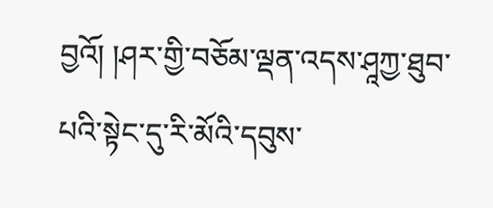བྱའོ། །ཤར་གྱི་བཅོམ་ལྡན་འདས་ཤཱཀྱ་ཐུབ་པའི་སྟེང་དུ་རི་མོའི་དབུས་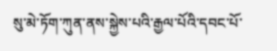སུ་མེ་ཏོག་ཀུན་ནས་སྐྱེས་པའི་རྒྱལ་པོའི་དབང་པོ་